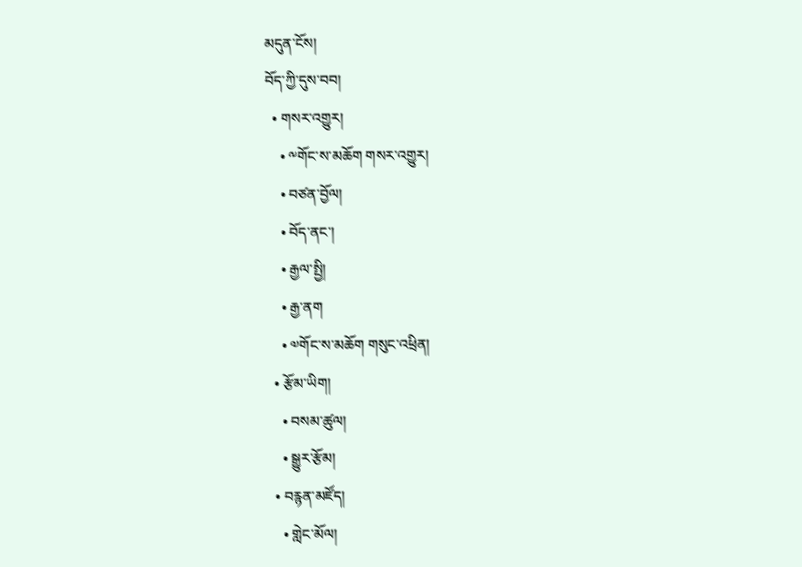མདུན་ངོས།
བོད་ཀྱི་དུས་བབ།
  • གསར་འགྱུར།
    • ༸གོང་ས་མཆོག གསར་འགྱུར།
    • བཙན་བྱོལ།
    • བོད་ནང་།
    • རྒྱལ་སྤྱི།
    • རྒྱ་ནག
    • ༧གོང་ས་མཆོག གསུང་འཕྲིན།
  • རྩོམ་ཡིག།
    • བསམ་ཚུལ།
    • སྒྱུར་རྩོམ།
  • བརྙན་མཛོད།
    • གླེང་མོལ།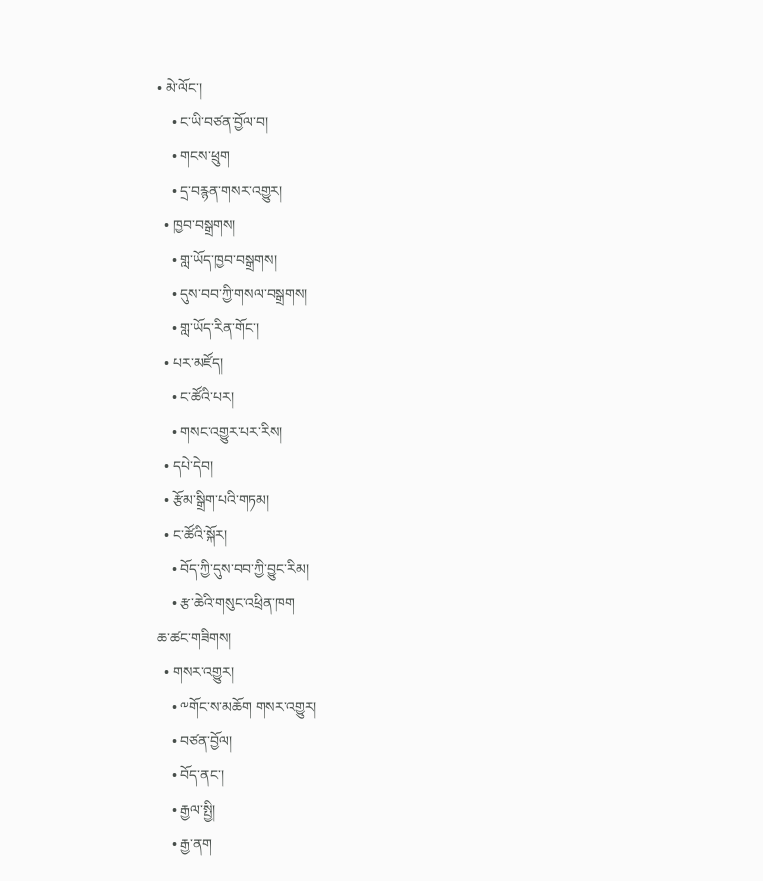• མེ་ལོང་།
    • ང་ཡི་བཙན་བྱོལ་བ།
    • གངས་ཕྲུག
    • དྲ་བརྙན་གསར་འགྱུར།
  • ཁྱབ་བསྒྲགས།
    • གླ་ཡོད་ཁྱབ་བསྒྲགས།
    • དུས་བབ་ཀྱི་གསལ་བསྒྲགས།
    • གླ་ཡོད་རིན་གོང་།
  • པར་མཛོད།
    • ང་ཚོའི་པར།
    • གསང་འགྱུར་པར་རིས།
  • དཔེ་དེབ།
  • རྩོམ་སྒྲིག་པའི་གཏམ།
  • ང་ཚོའི་སྐོར།
    • བོད་ཀྱི་དུས་བབ་ཀྱི་བྱུང་རིམ།
    • རྩ་ཆེའི་གསུང་འཕྲིན་ཁག
ཆ་ཚང་གཟིགས།
  • གསར་འགྱུར།
    • ༸གོང་ས་མཆོག གསར་འགྱུར།
    • བཙན་བྱོལ།
    • བོད་ནང་།
    • རྒྱལ་སྤྱི།
    • རྒྱ་ནག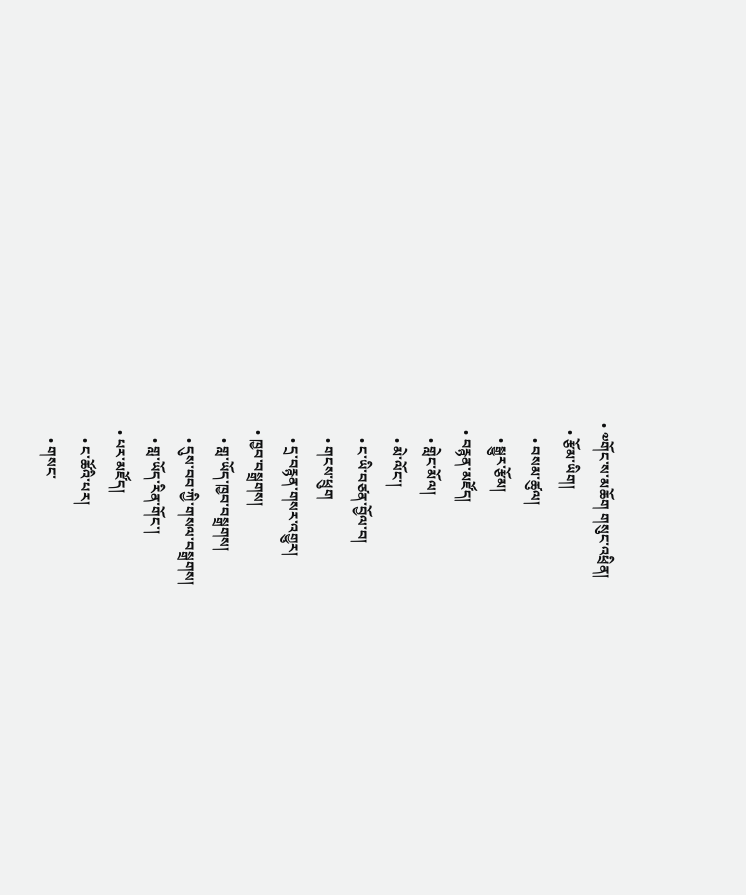• ༧གོང་ས་མཆོག གསུང་འཕྲིན།
  • རྩོམ་ཡིག།
    • བསམ་ཚུལ།
    • སྒྱུར་རྩོམ།
  • བརྙན་མཛོད།
    • གླེང་མོལ།
    • མེ་ལོང་།
    • ང་ཡི་བཙན་བྱོལ་བ།
    • གངས་ཕྲུག
    • དྲ་བརྙན་གསར་འགྱུར།
  • ཁྱབ་བསྒྲགས།
    • གླ་ཡོད་ཁྱབ་བསྒྲགས།
    • དུས་བབ་ཀྱི་གསལ་བསྒྲགས།
    • གླ་ཡོད་རིན་གོང་།
  • པར་མཛོད།
    • ང་ཚོའི་པར།
    • གསང་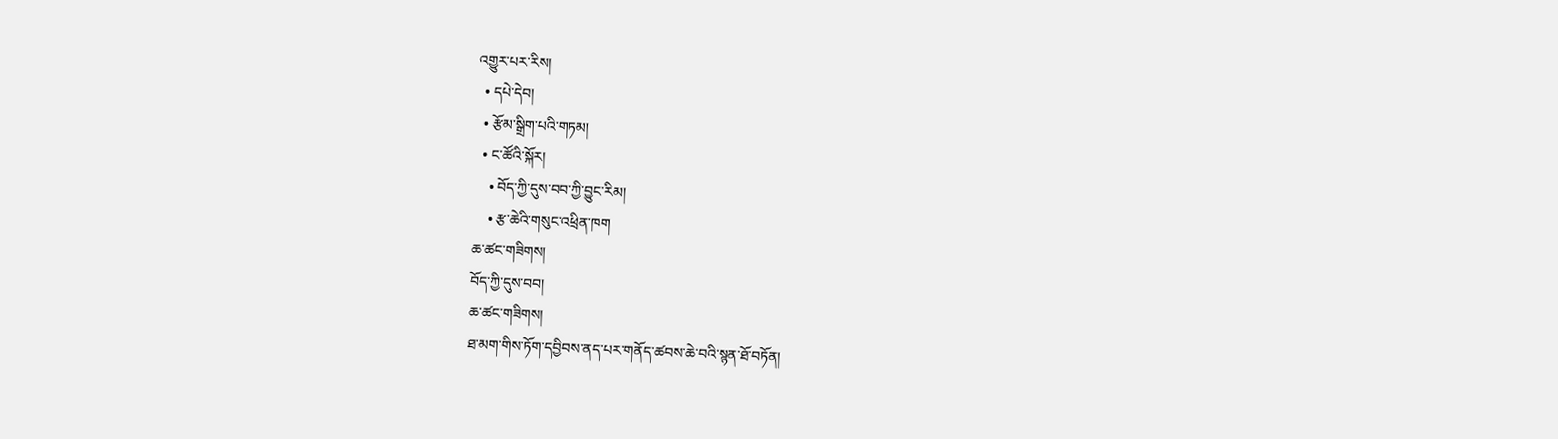འགྱུར་པར་རིས།
  • དཔེ་དེབ།
  • རྩོམ་སྒྲིག་པའི་གཏམ།
  • ང་ཚོའི་སྐོར།
    • བོད་ཀྱི་དུས་བབ་ཀྱི་བྱུང་རིམ།
    • རྩ་ཆེའི་གསུང་འཕྲིན་ཁག
ཆ་ཚང་གཟིགས།
བོད་ཀྱི་དུས་བབ།
ཆ་ཚང་གཟིགས།
ཐ་མག་གིས་ཏོག་དབྱིབས་ནད་པར་གནོད་ཚབས་ཆེ་བའི་སྙན་ཐོ་བཏོན།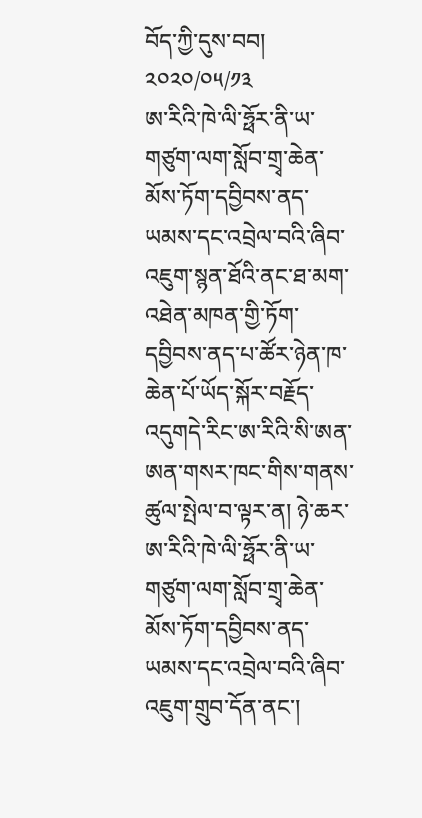བོད་ཀྱི་དུས་བབ།
༢༠༢༠/༠༥/༡༣
ཨ་རིའི་ཁེ་ལི་ཧྥོར་ནི་ཡ་གཙུག་ལག་སློབ་གྲྭ་ཆེན་མོས་ཏོག་དབྱིབས་ནད་ཡམས་དང་འབྲེལ་བའི་ཞིབ་འཇུག་སྙན་ཐོའི་ནང་ཐ་མག་འཐེན་མཁན་གྱི་ཏོག་དབྱིབས་ནད་པ་ཚོར་ཉེན་ཁ་ཆེན་པོ་ཡོད་སྐོར་བརྗོད་འདུགདེ་རིང་ཨ་རིའི་སི་ཨན་ཨན་གསར་ཁང་གིས་གནས་ཚུལ་སྤེལ་བ་ལྟར་ན། ཉེ་ཆར་ཨ་རིའི་ཁེ་ལི་ཧྥོར་ནི་ཡ་གཙུག་ལག་སློབ་གྲྭ་ཆེན་མོས་ཏོག་དབྱིབས་ནད་ཡམས་དང་འབྲེལ་བའི་ཞིབ་འཇུག་གྲུབ་དོན་ནང་།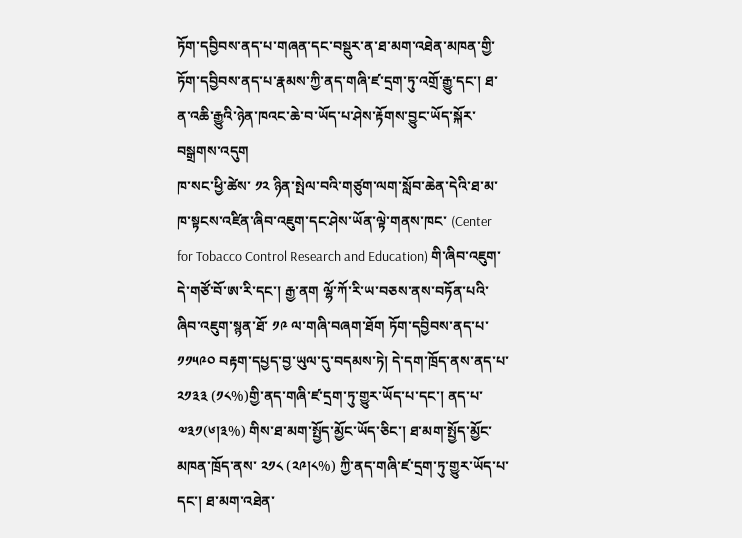ཏོག་དབྱིབས་ནད་པ་གཞན་དང་བསྡུར་ན་ཐ་མག་འཐེན་མཁན་གྱི་ཏོག་དབྱིབས་ནད་པ་རྣམས་ཀྱི་ནད་གཞི་ཛ་དྲག་ཏུ་འགྲོ་རྒྱུ་དང་། ཐ་ན་འཆི་རྒྱུའི་ཉེན་ཁའང་ཆེ་བ་ཡོད་པ་ཤེས་རྟོགས་བྱུང་ཡོད་སྐོར་བསྒྲགས་འདུག
ཁ་སང་ཕྱི་ཚེས་ ༡༢ ཉིན་སྤེལ་བའི་གཙུག་ལག་སློབ་ཆེན་དེའི་ཐ་མ་ཁ་སྟངས་འཛིན་ཞིབ་འཇུག་དང་ཤེས་ཡོན་ལྟེ་གནས་ཁང་ (Center for Tobacco Control Research and Education) གི་ཞིབ་འཇུག་དེ་གཙོ་བོ་ཨ་རི་དང་། རྒྱ་ནག ལྷོ་ཀོ་རི་ཡ་བཅས་ནས་བཏོན་པའི་ཞིབ་འཇུག་སྙན་ཐོ་ ༡༩ ལ་གཞི་བཞག་ཐོག ཏོག་དབྱིབས་ནད་པ་ ༡༡༥༩༠ བརྟག་དཔྱད་བྱ་ཡུལ་དུ་བདམས་ཏེ། དེ་དག་ཁྲོད་ནས་ནད་པ་ ༢༡༣༣ (༡༨%)གྱི་ནད་གཞི་ཛ་དྲག་ཏུ་གྱུར་ཡོད་པ་དང་། ནད་པ་༧༣༡(༦།༣%) གིས་ཐ་མག་སྤྱོད་མྱོང་ཡོད་ཅིང་། ཐ་མག་སྤྱོད་མྱོང་མཁན་ཁྲོད་ནས་ ༢༡༨ (༢༩།༨%) ཀྱི་ནད་གཞི་ཛ་དྲག་ཏུ་གྱུར་ཡོད་པ་དང་། ཐ་མག་འཐེན་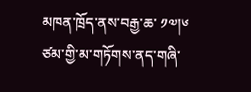མཁན་ཁྲོད་ནས་བརྒྱ་ཆ་ ༡༧།༦ ཙམ་གྱི་མ་གཏོགས་ནད་གཞི་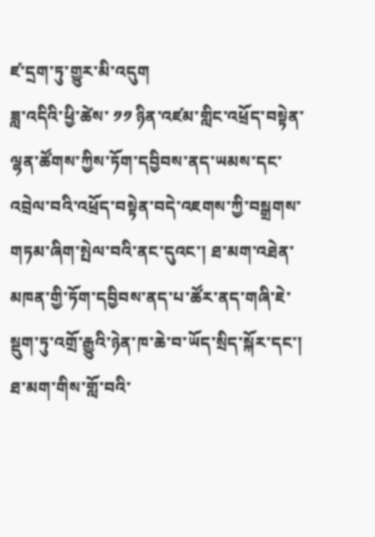ཛ་དྲག་ཏུ་གྱུར་མི་འདུག
ཟླ་འདིའི་ཕྱི་ཚེས་ ༡༡ ཉིན་འཛམ་གླིང་འཕྲོད་བསྟེན་ལྷན་ཚོགས་ཀྱིས་ཏོག་དབྱིབས་ནད་ཡམས་དང་འབྲེལ་བའི་འཕྲོད་བསྟེན་བདེ་འཇགས་ཀྱི་བསྒྲགས་གཏམ་ཞིག་སྤེལ་བའི་ནང་དུའང་། ཐ་མག་འཐེན་མཁན་གྱི་ཏོག་དབྱིབས་ནད་པ་ཚོར་ནད་གཞི་ཇེ་སྡུག་ཏུ་འགྲོ་རྒྱུའི་ཉེན་ཁ་ཆེ་བ་ཡོད་སྲིད་སྐོར་དང་། ཐ་མག་གིས་གློ་བའི་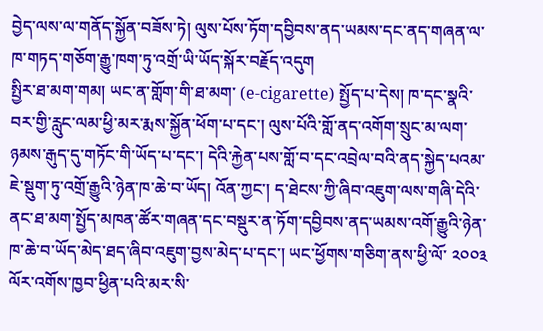བྱེད་ལས་ལ་གནོད་སྐྱོན་བཟོས་ཏེ། ལུས་པོས་ཏོག་དབྱིབས་ནད་ཡམས་དང་ནད་གཞན་ལ་ཁ་གཏད་གཅོག་རྒྱུ་ཁག་ཏུ་འགྲོ་ཡི་ཡོད་སྐོར་བརྗོད་འདུག
སྤྱིར་ཐ་མག་གམ། ཡང་ན་གློག་གི་ཐ་མག་ (e-cigarette) སྤྱོད་པ་དེས། ཁ་དང་སྣའི་བར་གྱི་རླུང་ལམ་ཕྱི་མར་རྨས་སྐྱོན་ཕོག་པ་དང་། ལུས་པོའི་གློ་ནད་འགོག་སྲུང་མ་ལག་ཉམས་རྒུད་དུ་གཏོང་གི་ཡོད་པ་དང་། དེའི་རྐྱེན་པས་གློ་བ་དང་འབྲེལ་བའི་ནད་སྐྱེད་པའམ་ཇེ་སྡུག་ཏུ་འགྲོ་རྒྱུའི་ཉེན་ཁ་ཆེ་བ་ཡོད། འོན་ཀྱང་། ད་ཐེངས་ཀྱི་ཞིབ་འཇུག་ལས་གཞི་དེའི་ནང་ཐ་མག་སྤྱོད་མཁན་ཚོར་གཞན་དང་བསྡུར་ན་ཏོག་དབྱིབས་ནད་ཡམས་འགོ་རྒྱུའི་ཉེན་ཁ་ཆེ་བ་ཡོད་མེད་ཐད་ཞིབ་འཇུག་བྱས་མེད་པ་དང་། ཡང་ཕྱོགས་གཅིག་ནས་ཕྱི་ལོ་ ༢༠༠༣ ལོར་འགོས་ཁྱབ་ཕྱིན་པའི་མར་སི་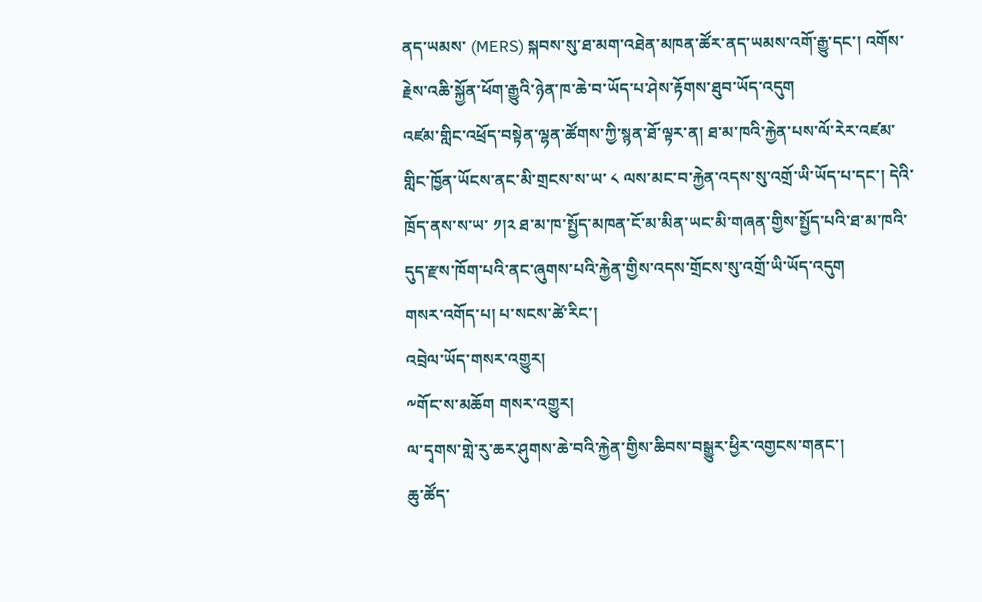ནད་ཡམས་ (MERS) སྐབས་སུ་ཐ་མག་འཐེན་མཁན་ཚོར་ནད་ཡམས་འགོ་རྒྱུ་དང་། འགོས་རྗེས་འཆི་སྐྱོན་ཕོག་རྒྱུའི་ཉེན་ཁ་ཆེ་བ་ཡོད་པ་ཤེས་རྟོགས་ཐུབ་ཡོད་འདུག
འཛམ་གླིང་འཕྲོད་བསྟེན་ལྷན་ཚོགས་ཀྱི་སྙན་ཐོ་ལྟར་ན། ཐ་མ་ཁའི་རྐྱེན་པས་ལོ་རེར་འཛམ་གླིང་ཁྱོན་ཡོངས་ནང་མི་གྲངས་ས་ཡ་ ༨ ལས་མང་བ་རྐྱེན་འདས་སུ་འགྲོ་ཡི་ཡོད་པ་དང་། དེའི་ཁྲོད་ནས་ས་ཡ་ ༡།༢ ཐ་མ་ཁ་སྤྱོད་མཁན་ངོ་མ་མིན་ཡང་མི་གཞན་གྱིས་སྤྱོད་པའི་ཐ་མ་ཁའི་དུད་རྫས་ཁོག་པའི་ནང་ཞུགས་པའི་རྐྱེན་གྱིས་འདས་གྲོངས་སུ་འགྲོ་ཡི་ཡོད་འདུག
གསར་འགོད་པ། པ་སངས་ཚེ་རིང་།
འབྲེལ་ཡོད་གསར་འགྱུར།
༸གོང་ས་མཆོག གསར་འགྱུར།
ལ་དྭགས་གླེ་རུ་ཆར་ཤུགས་ཆེ་བའི་རྐྱེན་གྱིས་ཆིབས་བསྒྱུར་ཕྱིར་འགྱངས་གནང་།
ཆུ་ཚོད་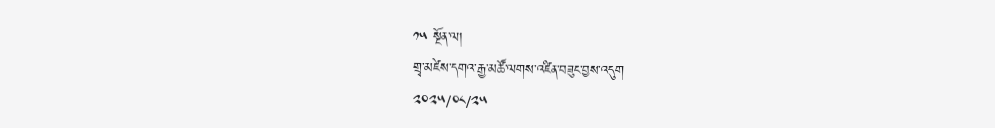༡༥ སྔོན་ལ།
གྲྭ་མཛེས་དགའ་རྒྱ་མཚོ་ལགས་འཛིན་བཟུང་བྱས་འདུག
༢༠༢༥/༠༨/༢༥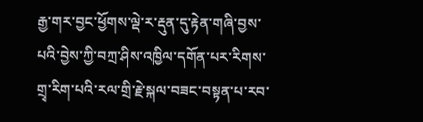རྒྱ་གར་བྱང་ཕྱོགས་ལྡེ་ར་རྡུན་དུ་རྟེན་གཞི་བྱས་པའི་བྱེས་ཀྱི་བཀྲ་ཤིས་འཁྱིལ་དགོན་པར་རིགས་གྲྭ་རིག་པའི་རལ་གྲི་རྗེ་སྐལ་བཟང་བསྟན་པ་རབ་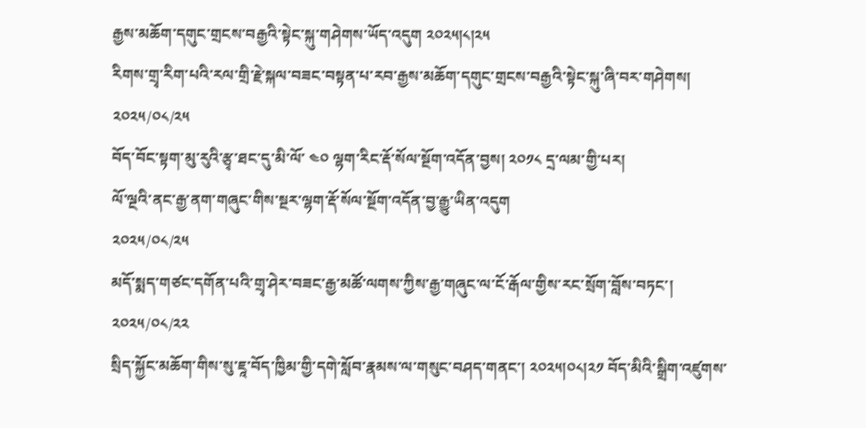རྒྱས་མཆོག་དགུང་གྲངས་བརྒྱའི་སྟེང་སྐུ་གཤེགས་ཡོད་འདུག ༢༠༢༥།༨།༢༥
རིགས་གྲྭ་རིག་པའི་རལ་གྲི་རྗེ་སྐལ་བཟང་བསྟན་པ་རབ་རྒྱས་མཆོག་དགུང་གྲངས་བརྒྱའི་སྟེང་སྐུ་ཞི་བར་གཤེགས།
༢༠༢༥/༠༨/༢༥
བོད་བོང་སྟག་མུ་རུའི་རྩྭ་ཐང་དུ་མི་ལོ་ ༤༠ ལྷག་རིང་རྡོ་སོལ་སྔོག་འདོན་བྱས། ༢༠༡༨ དྲ་ལམ་གྱི་པར།
ལོ་ལྔའི་ནང་རྒྱ་ནག་གཞུང་གིས་སྔར་ལྷག་རྡོ་སོལ་སྔོག་འདོན་བྱ་རྒྱུ་ཡིན་འདུག
༢༠༢༥/༠༨/༢༥
མདོ་སྨད་གཙང་དགོན་པའི་གྲྭ་ཤེར་བཟང་རྒྱ་མཚོ་ལགས་ཀྱིས་རྒྱ་གཞུང་ལ་ངོ་རྒོལ་གྱིས་རང་སྲོག་བློས་བཏང་།
༢༠༢༥/༠༨/༢༢
སྲིད་སྐྱོང་མཆོག་གིས་སུ་ཇཱ་བོད་ཁྱིམ་གྱི་དགེ་སློབ་རྣམས་ལ་གསུང་བཤད་གནང་། ༢༠༢༥།༠༨།༢༡ བོད་མིའི་སྒྲིག་འཛུགས་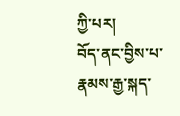ཀྱི་པར།
བོད་ནང་བྱིས་པ་རྣམས་རྒྱ་སྐད་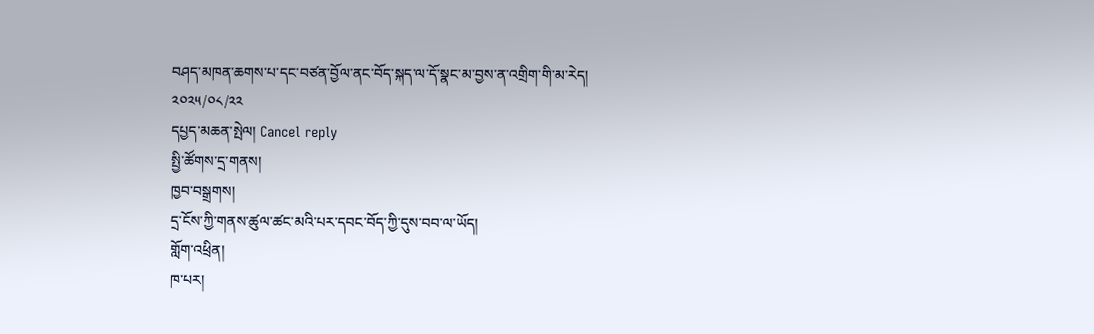བཤད་མཁན་ཆགས་པ་དང་བཙན་བྱོལ་ནང་བོད་སྐད་ལ་དོ་སྣང་མ་བྱས་ན་འགྲིག་གི་མ་རེད།
༢༠༢༥/༠༨/༢༢
དཔྱད་མཆན་སྤེལ། Cancel reply
སྤྱི་ཚོགས་དྲ་གནས།
ཁྱབ་བསྒྲགས།
དྲ་ངོས་ཀྱི་གནས་ཚུལ་ཚང་མའི་པར་དབང་བོད་ཀྱི་དུས་བབ་ལ་ཡོད།
གློག་འཕྲིན།
ཁ་པར།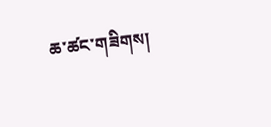ཆ་ཚང་གཟིགས།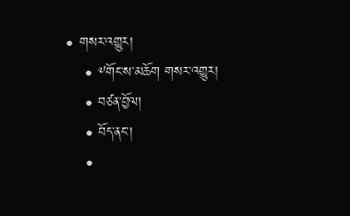• གསར་འགྱུར།
    • ༸གོང་ས་མཆོག གསར་འགྱུར།
    • བཙན་བྱོལ།
    • བོད་ནང་།
    •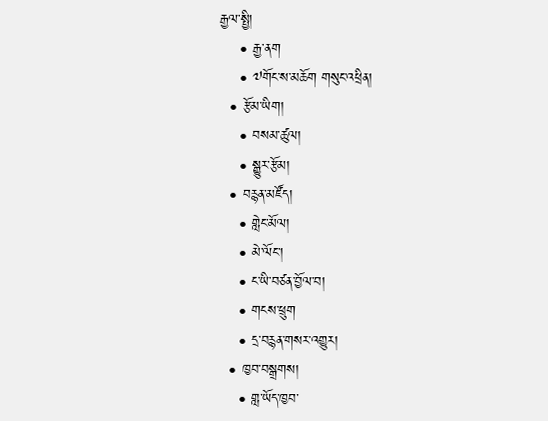རྒྱལ་སྤྱི།
    • རྒྱ་ནག
    • ༧གོང་ས་མཆོག གསུང་འཕྲིན།
  • རྩོམ་ཡིག།
    • བསམ་ཚུལ།
    • སྒྱུར་རྩོམ།
  • བརྙན་མཛོད།
    • གླེང་མོལ།
    • མེ་ལོང་།
    • ང་ཡི་བཙན་བྱོལ་བ།
    • གངས་ཕྲུག
    • དྲ་བརྙན་གསར་འགྱུར།
  • ཁྱབ་བསྒྲགས།
    • གླ་ཡོད་ཁྱབ་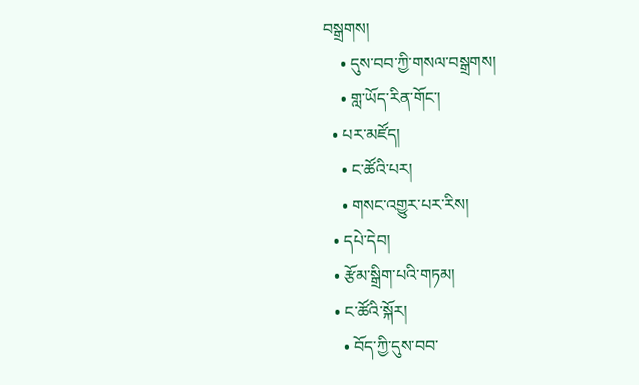བསྒྲགས།
    • དུས་བབ་ཀྱི་གསལ་བསྒྲགས།
    • གླ་ཡོད་རིན་གོང་།
  • པར་མཛོད།
    • ང་ཚོའི་པར།
    • གསང་འགྱུར་པར་རིས།
  • དཔེ་དེབ།
  • རྩོམ་སྒྲིག་པའི་གཏམ།
  • ང་ཚོའི་སྐོར།
    • བོད་ཀྱི་དུས་བབ་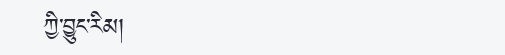ཀྱི་བྱུང་རིམ།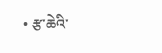• རྩ་ཆེའི་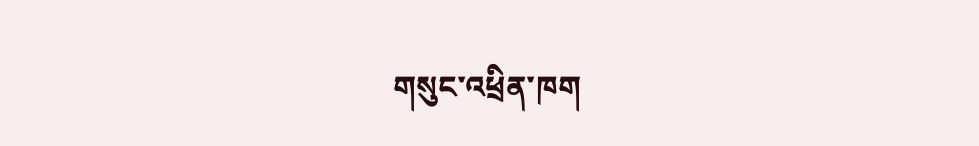གསུང་འཕྲིན་ཁག